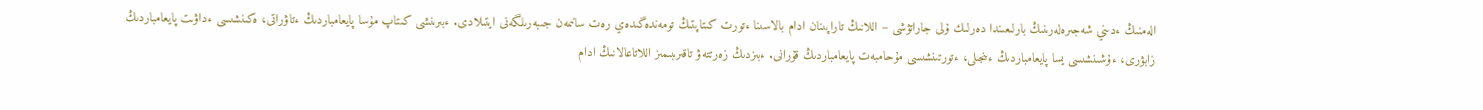الەمنىڭ ءدىني شەجىرەلەرىنىڭ بارلىعىندا دەرلىك ۇلى جاراتۋشى – اللانىڭ تاراپىنان ادام بالاسىنا ءتورت كىتاپتىڭ تومەندەگىدەي رەت سانىمەن جىبەرىلگەنى ايتىلادى. ءبىرىنشى كىتاپ مۇسا پايعامباردىڭ ءتاۋراتى، ەكىنشىسى ءداۋىت پايعامباردىڭ زابۋرى، ءۇشىنشىسى يسا پايعامباردىڭ ءىنجىلى، ءتورتىنشىسى مۇحامبەت پايعامباردىڭ قۇرانى. ءبىزدىڭ زەرتتەۋ تاقىرىبىمىز اللاتاعالانىڭ ادام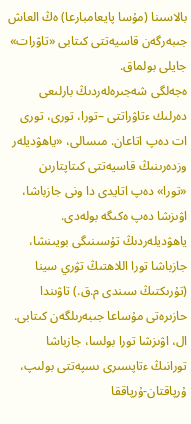بالاسىنا (مۇسا پايعامبارعا) ەڭ العاش جىبەرگەن قاسيەتتى كىتابى «تاۋرات» جايلى بولماق.
ەجەلگى شەجىرەلەردىڭ بارلىعى دەرلىك ءتاۋراتتى –تورا، تورى، تورى ات دەپ اتاعان. مىسالى، «ياھۋديلەر وزدەرىنىڭ قاسيەتتى كىتاپتارىن «تورا» دەپ اتايدى دا ونى جازباشا، اۋىزشا دەپ ەكىگە بولەدى. ياھۋديلەردىڭ تۇسىنىگى بويىنشا، جازباشا تورا اللاھتىڭ تۋري سينا (تۇرىكتىڭ سىندى م.ق.) تاۋىندا حازىرەتى مۇساعا جىبەرىلگەن كىتابى. ال، اۋىزشا تورا بولسا، جازباشا تورانىڭ ءتاپسىرى ىسپەتتى بولىپ، ۇرپاقتان-ۇرپاققا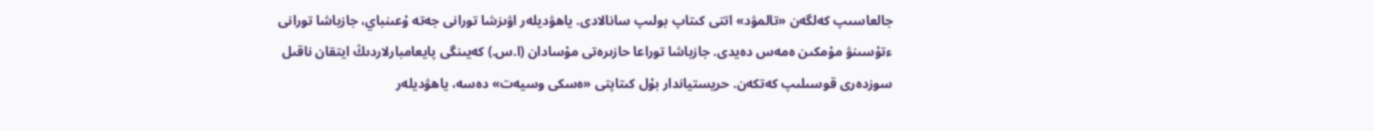جالعاسىپ كەلگەن «تالمۋد» اتتى كىتاپ بولىپ سانالادى. ياھۋديلەر اۋىزشا تورانى جەتە ۇعىنباي، جازباشا تورانى ءتۇسىنۋ مۇمكىن ەمەس دەيدى. جازباشا توراعا حازىرەتى مۇسادان (ا.س.) كەيىنگى پايعامبارلاردىڭ ايتقان ناقىل سوزدەرى قوسىلىپ كەتكەن. حريستياندار بۇل كىتاپتى «ەسكى وسيەت» دەسە، ياھۋديلەر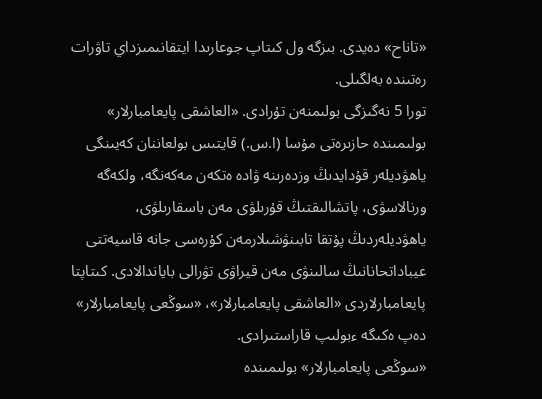«تاناح» دەيدى. بىزگە ول كىتاپ جوعارىدا ايتقانىمىزداي تاۋرات رەتىندە بەلگىلى.
تورا 5 نەگىزگى بولىمنەن تۇرادى. «العاشقى پايعامبارلار» بولىمىندە حازىرەتى مۇسا (ا.س.) قايتىس بولعاننان كەيىنگى ياھۋديلەر قۇدايدىڭ وزدەرىنە ۋادە ەتكەن مەكەنگە، ولكەگە ورنالاسۋى، پاتشالىقتىڭ قۇرىلۋى مەن باسقارىلۋى، ياھۋديلەردىڭ پۇتقا تابىنۋشىلارمەن كۇرەسى جانە قاسيەتتى عيباداتحانانىڭ سالىنۋى مەن قيراۋى تۋرالى باياندالادى. كىتاپتا پايعامبارلاردى «العاشقى پايعامبارلار»، «سوڭعى پايعامبارلار» دەپ ەكىگە ءبولىپ قاراستىرادى.
«سوڭعى پايعامبارلار» بولىمىندە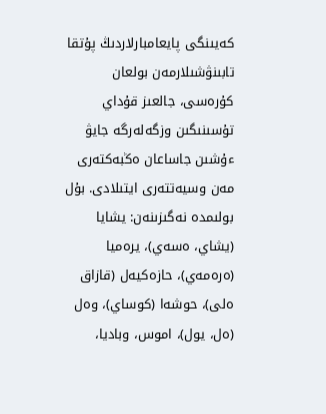كەيىنگى پايعامبارلاردىڭ پۇتقا تابىنۋشىلارمەن بولعان كۇرەسى، جالعىز قۇداي تۇسىنىگىن وزگەلەرگە جايۋ ءۇشىن جاساعان ەڭبەكتەرى مەن وسيەتتەرى ايتىلادى. بۇل بولىمدە نەگىزىنەن: يشايا (يشاي، ەسەي)، يرەميا (ەرەمەي)، حازەكيەل (قازاق ەلى)، حوشەا (كوساي)، وەل (ەل، يول)، اموس، وباديا،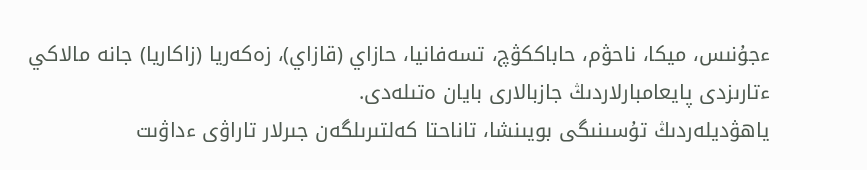ءجۇنىس، ميكا، ناحۋم، حاباككۋچ، تسەفانيا، حازاي (قازاي)، زەكەريا (زاكاريا) جانە مالاكي ءتارىزدى پايعامبارلاردىڭ جازبالارى بايان ەتىلەدى.
ياھۋديلەردىڭ تۇسىنىگى بويىنشا، تاناحتا كەلتىرىلگەن جىرلار تاراۋى ءداۋىت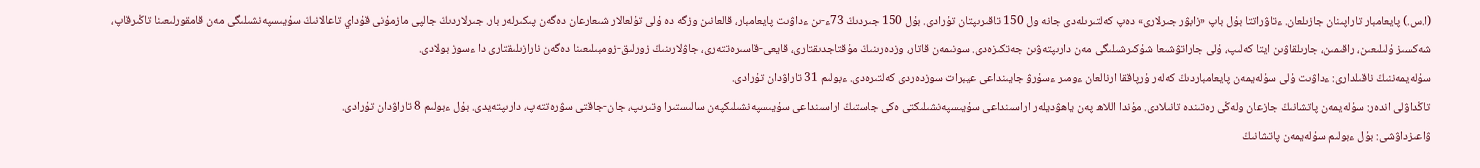(ا.س.) پايعامبار تاراپىنان جازىلعان. ءتاۋراتتا بۇل باپ «زابۋر جىرلارى» دەپ كەلتىرىلەدى جانە ول 150 تاقىرىپتان تۇرادى. بۇل 150 جىردىڭ 73ء-ىن ءداۋىت پايعامبار، قالعانىن وزگە دە ۇلى تۇلعالار شىعارعان دەگەن پىكىرلەر بار. جىرلاردىڭ جالپى مازمۇنى قۇداي تاعالانىڭ سۇيىسپەنشىلىگى مەن قامقورلىعىنا تاڭىرقاپ، شەكسىز ۇلىلىعىن، راقىمىن، جارىلقاۋىن ايتا كەلىپ، ۇلى جاراتۋشىعا شۇكىرشىلىگى مەن دارىپتەۋىن جەتكىزەدى. سونىمەن قاتار، وزدەرىنىڭ مۇقتاجدىقتارى، قايعى-قاسىرەتتەرى، جاۋلارىنىڭ زورلىق-زومبىلىعىنا دەگەن نارازىلىقتارى دا ءسوز بولادى.
سۇلەيمەننىڭ ناقىلدارى: ءداۋىت ۇلى سۇلەيمەن پايعامباردىڭ كەلەر ۇرپاققا ارنالعان ءومىر ءسۇرۋ جايىنداعى عيبرات سوزدەردى كەلتىرەدى. ءبولىم 31 تاراۋدان تۇرادى.
تاڭداۋلى اندەر: سۇلەيمەن پاتشانىڭ جازعان ولەڭى رەتىندە تانىلادى. مۇندا اللاھ پەن ياھۋديلەر اراسىنداعى سۇيىسپەنشىلىكتى ەكى جاستىڭ اراسىنداعى سۇيىسپەنشىلىكپەن سالىستىرا وتىرىپ، جان-جاقتى سۋرەتتەپ، دارىپتەيدى. بۇل ءبولىم 8 تاراۋدان تۇرادى.
ۋاعىزداۋشى: بۇل ءبولىم سۇلەيمەن پاتشانىڭ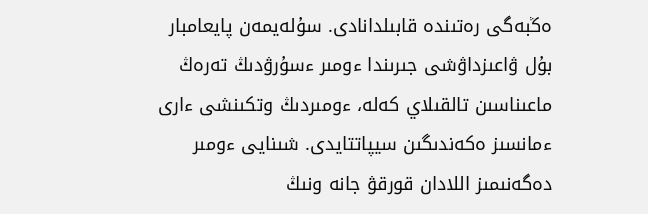ەڭبەگى رەتىندە قابىلدانادى. سۇلەيمەن پايعامبار بۇل ۋاعىزداۋشى جىرىندا ءومىر ءسۇرۋدىڭ تەرەڭ ماعىناسىن تالقىلاي كەلە، ءومىردىڭ وتكىنشى ءارى ءمانسىز ەكەندىگىن سيپاتتايدى. شىنايى ءومىر دەگەنىمىز اللادان قورقۋ جانە ونىڭ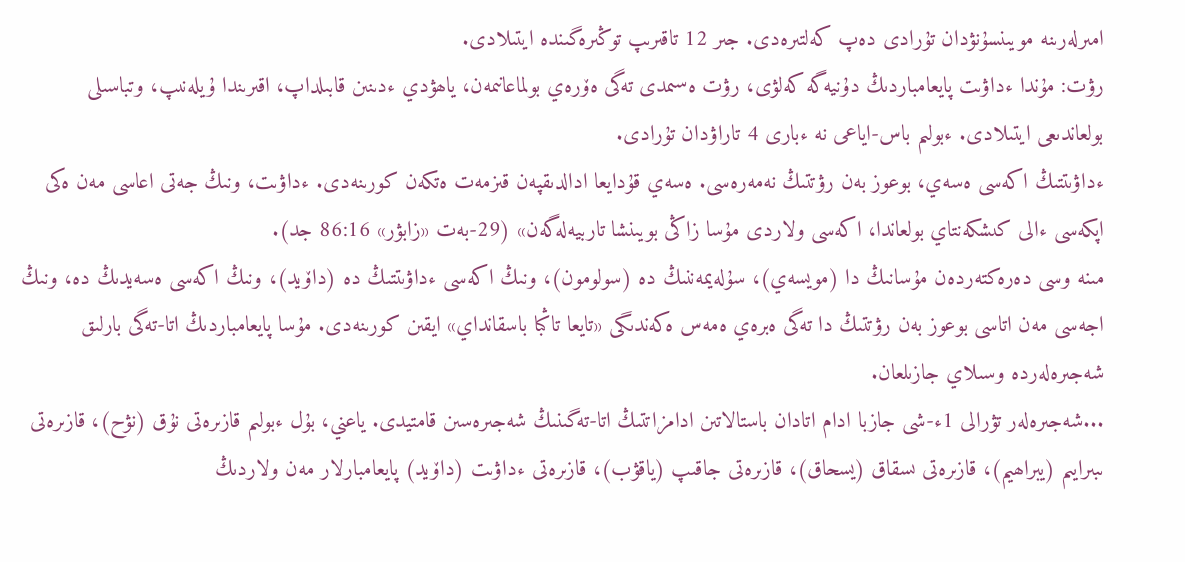امىرلەرىنە مويىنسۇنۋدان تۇرادى دەپ كەلتىرەدى. جىر 12 تاقىرىپ توڭىرەگىندە ايتىلادى.
رۋت: مۇندا ءداۋىت پايعامباردىڭ دۇنيەگە كەلۋى، رۋت ەسىمدى تەگى ەۆرەي بولماعانىمەن، ياھۋدي ءدىنىن قابىلداپ، اقىرىندا ۇيلەنىپ، وتباسىلى بولعاندىعى ايتىلادى. ءبولىم باس-اياعى نە ءبارى 4 تاراۋدان تۇرادى.
ءداۋىتتىڭ اكەسى ەسەي، بوعوز بەن رۋتتىڭ نەمەرەسى. ەسەي قۇدايعا ادالدىقپەن قىزمەت ەتكەن كورىنەدى. ءداۋىت، ونىڭ جەتى اعاسى مەن ەكى اپكەسى ءالى كىشكەنتاي بولعاندا، اكەسى ولاردى مۇسا زاڭى بويىنشا تاربيەلەگەن» (29-بەت «زابۋر» 86:16 جد).
مىنە وسى دەرەكتەردەن مۇسانىڭ دا (مويسەي)، سۇلەيمەننىڭ دە (سولومون)، ونىڭ اكەسى ءداۋىتتىڭ دە (داۆيد)، ونىڭ اكەسى ەسەيدىڭ دە، ونىڭ اجەسى مەن اتاسى بوعوز بەن رۋتتىڭ دا تەگى ەبرەي ەمەس ەكەندىگى «تايعا تاڭبا باسقانداي» ايقىن كورىنەدى. مۇسا پايعامباردىڭ اتا-تەگى بارلىق شەجىرەلەردە وسىلاي جازىلعان.
...شەجىرەلەر تۋرالى 1ء-شى جازبا ادام اتادان باستالاتىن ادامزاتتىڭ اتا-تەگىنىڭ شەجىرەسىن قامتيدى. ياعني، بۇل ءبولىم قازىرەتى نۇق (نۋح)، قازىرەتى ىبىرايىم (يبراھيم)، قازىرەتى ىسقاق (يسحاق)، قازىرەتى جاقىپ (ياقۋب)، قازىرەتى ءداۋىت (داۆيد) پايعامبارلار مەن ولاردىڭ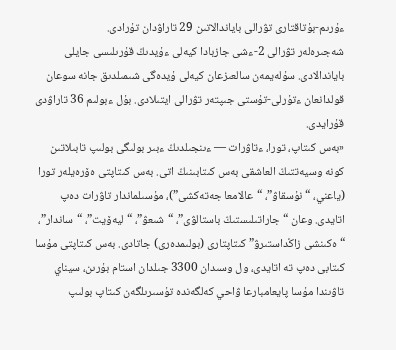ءۇرىم-بۇتاقتارى تۋرالى باياندالاتىن 29 تاراۋدان تۇرادى.
شەجىرەلەر تۋرالى 2‑ءشى جازبادا كيەلى ءۇيدىڭ قۇرىلىسى جايلى باياندالادى. سۇلەيمەن سالعىزعان كيەلى ۇيدەگى شىمىلدىق جانە سوعان قولدانعان ءتۇرلى-تۇستى جىپتەر تۋرالى ايتىلادى. بۇل ءبولىم 36 تاراۋدى قۇرايدى.
«بەس كىتاپ، تورا، ءتاۋرات — ءىنجىلدىڭ ءبىر بولىگى بولىپ تابىلاتىن كونە وسيەتتىڭ العاشقى بەس كىتابىنىڭ اتى. بەس كىتاپتى ەۆرەيلەر تورا (ياعني، “نۇسقاۋ”، “عالامعا جەتەكشى”)، مۇسىلماندار تاۋرات دەپ اتايدى. وعان “جاراتىلىستىڭ باستالۋى”، “شىعۋ”، “ليەۆيت”، “ساندار”، “ەكىنشى زاڭداستىرۋ” كىتاپتارى (بولىمدەرى) جاتادى. بەس كىتاپتى مۇسا كىتابى دەپ تە اتايدى، ول وسىدان 3300 جىلدان استام بۇرىن، سيناي تاۋىندا مۇسا پايعامبارعا ۋاحي كەلگەندە تۇسىرىلگەن كىتاپ بولىپ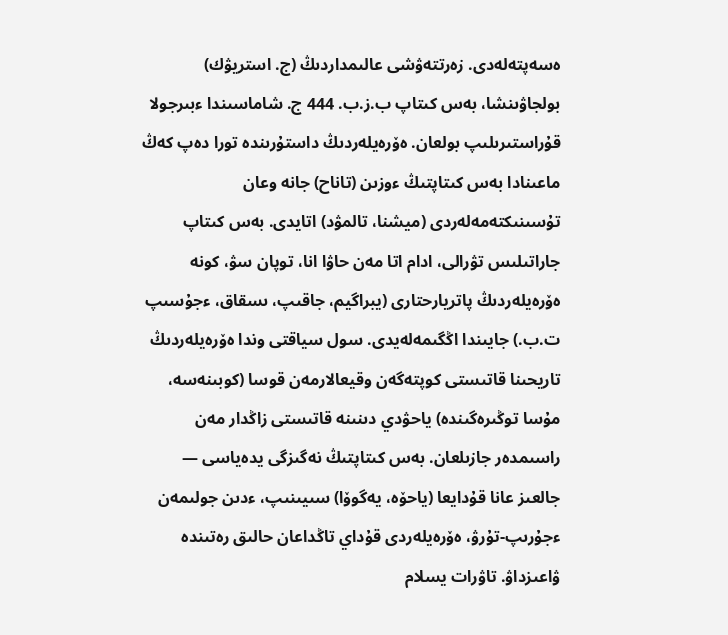ەسەپتەلەدى. زەرتتەۋشى عالىمداردىڭ (ج. استريۋك) بولجاۋىنشا، بەس كىتاپ ب.ز.ب. 444 ج. شاماسىندا ءبىرجولا قۇراستىرىلىپ بولعان. ەۆرەيلەردىڭ داستۇرىندە تورا دەپ كەڭ ماعىنادا بەس كىتاپتىڭ ءوزىن (تاناح) جانە وعان تۇسىنىكتەمەلەردى (ميشنا، تالمۋد) اتايدى. بەس كىتاپ جاراتىلىس تۋرالى، ادام اتا مەن حاۋا انا، توپان سۋ، كونە ەۆرەيلەردىڭ پاتريارحتارى (يبراگيم، جاقىپ، ىسقاق، ءجۇسىپ ت.ب.) جايىندا اڭگىمەلەيدى. سول سياقتى وندا ەۆرەيلەردىڭ تاريحىنا قاتىستى كوپتەگەن وقيعالارمەن قوسا (كوبىنەسە، مۇسا توڭىرەگىندە) ياحۋدي دىنىنە قاتىستى زاڭدار مەن راسىمدەر جازىلعان. بەس كىتاپتىڭ نەگىزگى يدەياسى — جالعىز عانا قۇدايعا (ياحۆە، يەگوۆا) سىيىنىپ، ءدىن جولىمەن ءجۇرىپ-تۇرۋ، ەۆرەيلەردى قۇداي تاڭداعان حالىق رەتىندە ۋاعىزداۋ. تاۋرات يسلام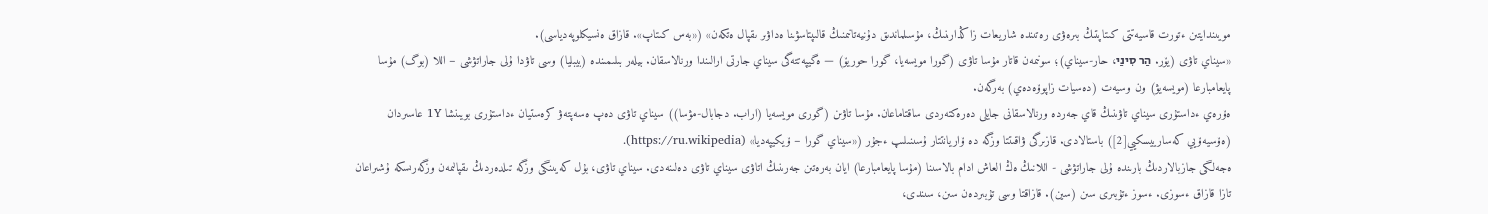مويىندايتىن ءتورت قاسيەتتى كىتاپتىڭ بىرەۋى رەتىندە شاريعات زاڭدارىنىڭ، مۇسىلماندىق دۇنيەتانىمنىڭ قالىپتاسۋىنا ەداۋىر ىقپال ەتكەن» («بەس كىتاپ». قازاق ەنسيكلوپەدياسى).
«سيناي تاۋى (يۆر. הַר סִינַי، حار-سيناي)؛ سونىمەن قاتار مۇسا تاۋى (گورا مويسەيا، گورا حوريۆ) — ەگيپەتتەگى سيناي جارتى ارالىندا ورنالاسقان. بيلەر بىلىمىندە (بيبليا) وسى تاۋدا ۇلى جاراتۋشى – اللا (بوگ) مۇسا پايعامبارعا (مويسەيۋ) ون وسيەت (دەسيات زاپوۆەدەي) بەرگەن.
ەۆرەي ءداستۇرى سيناي تاۋىنىڭ قاي جەردە ورنالاسقانى جايلى دەرەكتەردى ساقتاماعان. مۇسا تاۋىن (گورى مويسەيا (اراب. دجابال-مۋسا)) سيناي تاۋى دەپ ەسەپتەۋ كرەستيان ءداستۇرى بويىنشا 1Y عاسىردان (ەۆسيەۆيي كەسارييسكيي[2]) باستالادى. قازىرگى ۋاقىتتا وزگە دە ۆاريانتتار ۇسىنىلىپ ءجۇر («سيناي گورا – ۆيكيپەديا» (https://ru.wikipedia).
ەجەلگى جازبالاردىڭ بارىندە ۇلى جاراتۋشى - اللانىڭ ەڭ العاش ادام بالاسىنا (مۇسا پايعامبارعا) ايان بەرەتىن جەرىنىڭ اتاۋى سيناي تاۋى دەلىنەدى. سيناي تاۋى، بۇل كەيىنگى وزگە تىلدەردىڭ ىقپالىمەن وزگەرىسكە ۇشىراعان تازا قازاق ءسوزى. ءسوز ءتۇبىرى سىن (سين). قازاقتا وسى تۇبىردەن سىن، سىندى،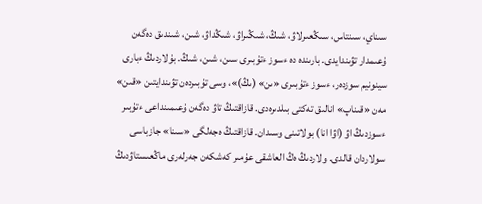سىناي، سىنتاس، سىڭعىرلاۋ، شىڭ، شىڭىراۋ، شىڭداۋ، شىن، شىندىق دەگەن ۇعىمدار تۋىندايدى. بارىندە دە ءسوز ءتۇبىرى سىن، شىن، شىڭ. بۇلاردىڭ ءبارى سينونيم سوزدەر، ءسوز ءتۇبىرى «ىن» (ىڭ)»، وسى تۇبىردەن تۋىندايتىن «قىن» مەن «قىناپ» انالىق تەكتى بىلدىرەدى. قازاقتىڭ تاۋ دەگەن ۇعىمىنداعى ءتۇبىر ءسوزدىڭ اۋ (اۋا انا) بولاتىنى وسىدان. قازاقتىڭ ەجەلگى «سىنا» جازباسى سولاردان قالدى. ولاردىڭ ەڭ العاشقى عۇمىر كەشكەن جەرلەرى ماڭعىستاۋدىڭ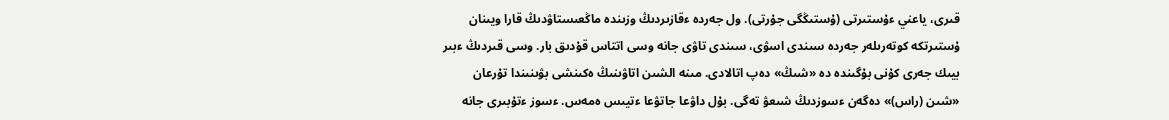قىرى، ياعني ءۇستىرتى (ۇستىڭگى جۇرتى). ول جەردە ءقازىردىڭ وزىندە ماڭعىستاۋدىڭ قارا ويىنان ۇستىرتكە كوتەرىلەر جەردە سىندى اسۋى، سىندى تاۋى جانە وسى اتتاس قۇدىق بار. وسى قىردىڭ ءبىر بيىك جەرى كۇنى بۇگىندە دە «شىڭ» دەپ اتالادى. مىنە الشىن اتاۋىنىڭ ەكىنشى بۋىنىندا تۇرعان «شىن (راس)» دەگەن ءسوزدىڭ شىعۋ تەگى. بۇل داۋعا جاتۋعا ءتيىس ەمەس. ءسوز ءتۇبىرى جانە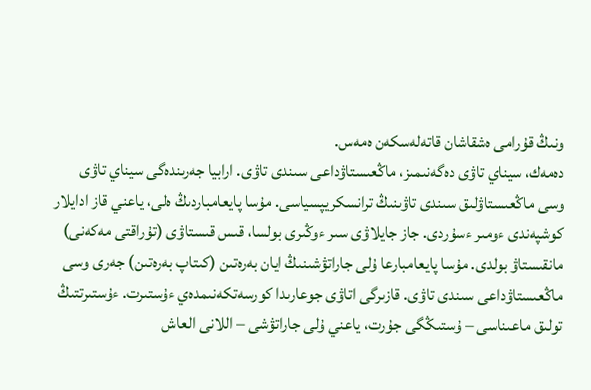ونىڭ قۇرامى ەشقاشان قاتەلەسكەن ەمەس.
دەمەك، سيناي تاۋى دەگەنىمىز، ماڭعىستاۋداعى سىندى تاۋى. ارابيا جەرىندەگى سيناي تاۋى وسى ماڭعىستاۋلىق سىندى تاۋىنىڭ ترانسكريپسياسى. مۇسا پايعامباردىڭ ەلى، ياعني قاز ادايلار كوشپەندى ءومىر ءسۇردى. جاز جايلاۋى سىر ءوڭىرى بولسا، قىس قىستاۋى (تۇراقتى مەكەنى) مانقىستاۋ بولدى. مۇسا پايعامبارعا ۇلى جاراتۋشىنىڭ ايان بەرەتىن (كىتاپ بەرەتىن) جەرى وسى ماڭعىستاۋداعى سىندى تاۋى. قازىرگى اتاۋى جوعارىدا كورسەتكەنىمدەي ءۇستىرت. ءۇستىرتتىڭ تولىق ماعىناسى – ۇستىڭگى جۇرت، ياعني ۇلى جاراتۋشى – اللانى العاش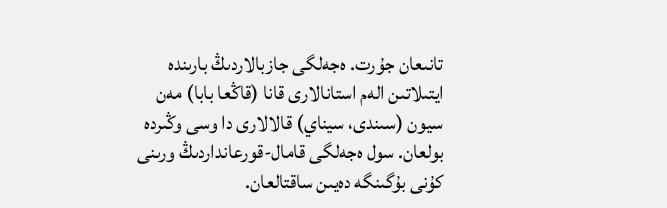تانىعان جۇرت. ەجەلگى جازبالاردىڭ بارىندە ايتىلاتىن الەم استانالارى قانا (قاڭعا بابا) مەن سيون (سىندى، سيناي) قالالارى دا وسى وڭىردە بولعان. سول ەجەلگى قامال-قورعانداردىڭ ورىنى كۇنى بۇگىنگە دەيىن ساقتالعان.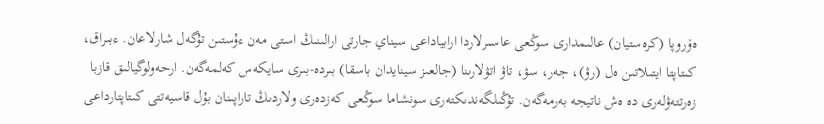ەۆروپا (كرەستيان) عالىمدارى سوڭعى عاسىرلاردا ارابياداعى سيناي جارتى ارالىنىڭ استى مەن ءۇستىن تۇگەل شارلاعان. ءبىراق، كىتاپتا ايتىلاتىن ەل (رۋ)، جەر، سۋ، تاۋ اتۋلارىنا (جالعىز سينايدان باسقا) بىردە-بىرى سايكەس كەلمەگەن. ارحەولوگيالىق قازبا زەرتتەۋلەرى دە ەش ناتيجە بەرمەگەن. تۇڭىلگەندىكتەرى سونشاما سوڭعى كەزدەرى ولاردىڭ تاراپىنان بۇل قاسيەتتى كىتاپتارداعى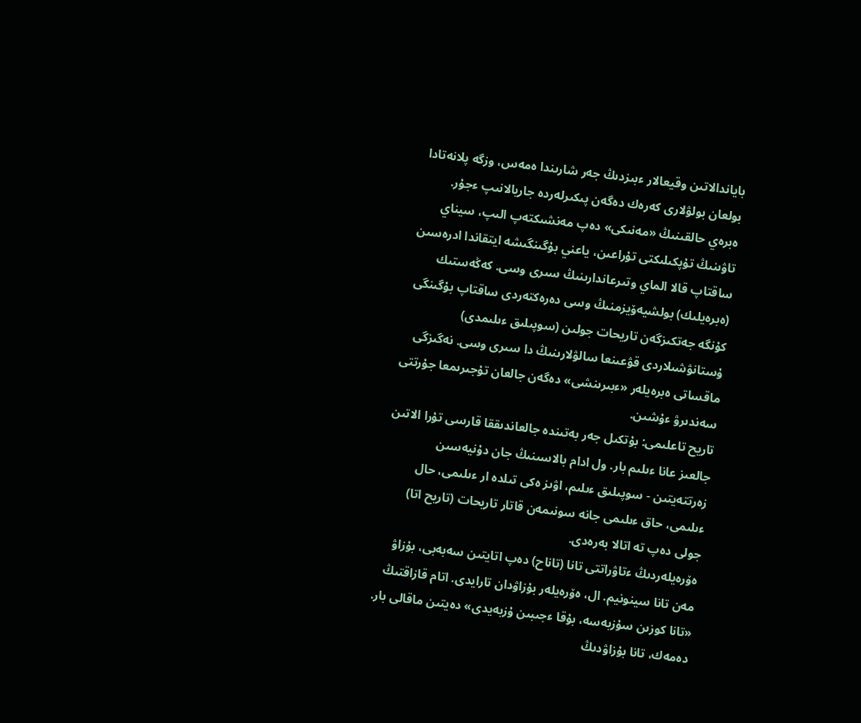باياندالاتىن وقيعالار ءبىزدىڭ جەر شارىندا ەمەس، وزگە پلانەتادا بولعان بولۋلارى كەرەك دەگەن پىكىرلەردە جاريالانىپ ءجۇر.
ەبرەي حالقىنىڭ «مەنىكى» دەپ مەنشىكتەپ الىپ، سيناي تاۋىنىڭ تۇپكىلىكتى تۇراعىن، ياعني بۇگىنگىشە ايتقاندا ادرەسىن ساقتاپ قالا الماي وتىرعاندارىنىڭ سىرى وسى. كەڭەستىك (ەبرەيلىك) بولشيەۆيزمنىڭ وسى دەرەكتەردى ساقتاپ بۇگىنگى كۇنگە جەتكىزگەن تاريحات جولىن (سوپىلىق ءىلىمدى) ۇستانۋشىلاردى قۋعىنعا سالۋلارىنىڭ دا سىرى وسى. نەگىزگى ماقساتى ەبرەيلەر «ءبىرىنشى» دەگەن جالعان تۇجىرىمعا جۇرتتى سەندىرۋ ءۇشىن.
تاريح تاعلىمى: بۇتكىل جەر بەتىندە جالعاندىققا قارسى تۇرا الاتىن جالعىز عانا ءىلىم بار. ول ادام بالاسىنىڭ جان دۇنيەسىن زەرتتەيتىن - سوپىلىق ءىلىم، اۋىز ەكى تىلدە ار ءىلىمى، حال ءىلىمى، حاق ءىلىمى جانە سونىمەن قاتار تاريحات (تاريح اتا) جولى دەپ تە اتالا بەرەدى.
ەۆرەيلەردىڭ ءتاۋراتتى تانا (تاناح) دەپ اتايتىن سەبەبى، بۇزاۋ مەن تانا سينونيم. ال، ەۆرەيلەر بۇزاۋدان تارايدى. اتام قازاقتىڭ «تانا كوزىن سۇزبەسە، بۇقا ءجىبىن ۇزبەيدى» دەيتىن ماقالى بار. دەمەك، تانا بۇزاۋدىڭ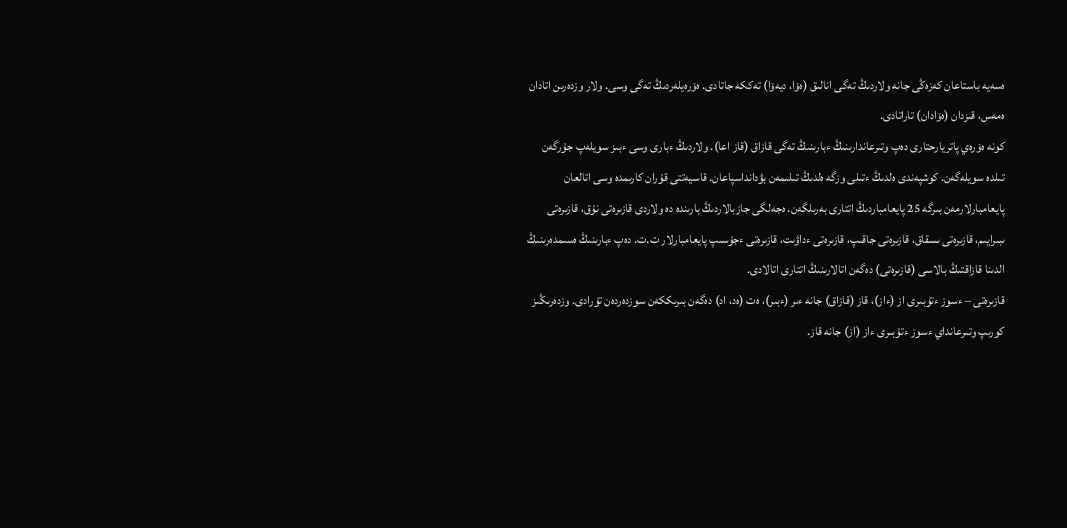ەسەيە باستاعان كەزەڭى جانە ولاردىڭ تەگى انالىق (ەۆا، ديەۆا) تەككە جاتادى. ەۆرەيلەردىڭ تەگى وسى. ولار وزدەرىن اتادان ەمەس، قىزدان (ەۆادان) تاراتادى.
كونە ەۆرەي پاتريارحتارى دەپ وتىرعاندارىنىڭ ءبارىنىڭ تەگى قازاق (قاز اعا). ولاردىڭ ءبارى وسى ءبىز سويلەپ جۇرگەن تىلدە سويلەگەن. كوشپەندى ەلدىڭ ءتىلى وزگە ەلدىڭ تىلىمەن بۋدانداسپاعان. قاسيەتتى قۇران كارىمدە وسى اتالعان پايعامبارلارمەن بىرگە 25 پايعامباردىڭ اتتارى بەرىلگەن. ەجەلگى جازبالاردىڭ بارىندە دە ولاردى قازىرەتى نۇق، قازىرەتى ىبىرايىم، قازىرەتى ىسقاق، قازىرەتى جاقىپ، قازىرەتى ءداۋىت، قازىرەتى ءجۇسىپ پايعامبارلار ت.ت. دەپ ءبارىنىڭ ەسىمدەرىنىڭ الدىنا قازاقتىڭ بالاسى (قازىرەتى) دەگەن اتالارىنىڭ اتتارى اتالادى.
قازىرەتى – ءسوز ءتۇبىرى از (ءاز)، قاز (قازاق) جانە ءىر (ءبىر)، ەت (ەد، اد) دەگەن بىرىككەن سوزدەردەن تۇرادى. وزدەرىڭىز كورىپ وتىرعانداي ءسوز ءتۇبىرى ءاز (از) جانە قاز.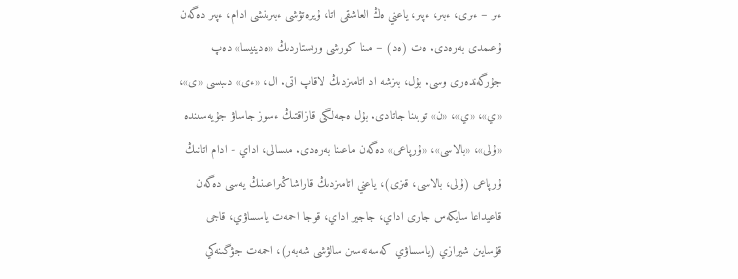ءىر – ءىرى، ءبىر، ءپىر، ياعني ەڭ العاشقى اتا، ۇيرەتۋشى ءبىرىنشى ادام، ءپىر دەگەن ۇعىمدى بەرەدى. ەت (ەد) – مىنا كورشى ورىستاردىڭ «ەدينيسا» دەپ جۇرگەندەرى وسى. بۇل، بىزشە اد اتامىزدىڭ لاقاپ اتى. ال، «ءى» دىبىسى «ى»، «ي»، «ي»، «ن» توبىنا جاتادى. بۇل ەجەلگى قازاقتىڭ ءسوز جاساۋ جۇيەسىندە «ۇلى»، «بالاسى»، «ۇرپاعى» دەگەن ماعىنا بەرەدى. مىسالى، اداي - ادام اتانىڭ ۇرپاعى (ۇلى، بالاسى، قىزى)، ياعني اتامىزدىڭ قاراشاڭىراعىنىڭ يەسى دەگەن قاعيداعا سايكەس جارى اداي، جاجير اداي، قوجا احمەت ياسساۋي، قاجى قۇسايىن شيرازي (ياسساۋي كەسەنەسىن سالۋشى شەبەر)، احمەت جۋگىنەكي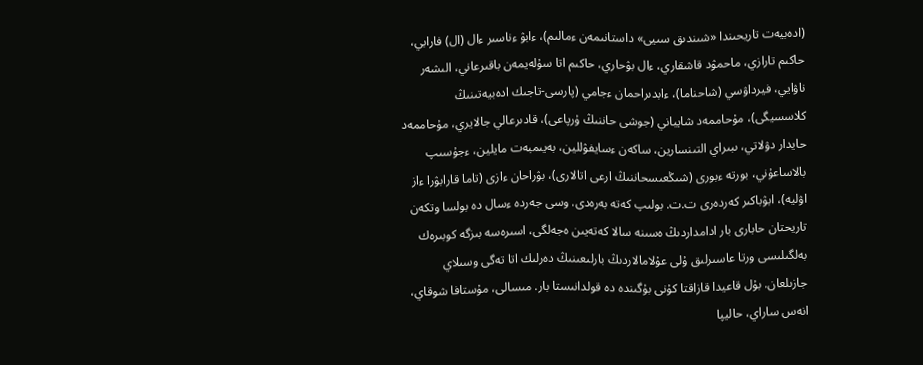(ادەبيەت تاريحىندا «شىندىق سىيى» داستانىمەن ءمالىم)، ءابۋ ءناسىر ءال (ال) فارابي، حاكىم تارازي، ماحمۋد قاشقاري، ءال بۋحاري، حاكىم اتا سۇلەيمەن باقىرعاني، الىشەر ناۋايي، فيرداۋسي (شاحناما)، ءابدىراحمان ءجامي (پارسى-تاجىك ادەبيەتىنىڭ كلاسسيگى)، مۇحاممەد شايباني (جوشى حاننىڭ ۇرپاعى)، قادىرعالي جالايري، مۇحاممەد حايدار دۋلاتي، ىبىراي التىنسارين، ساكەن ءسايفۋللين، بەيىمبەت مايلين، ءجۇسىپ بالاساعۇني، بورتە ءبورى (شىڭعىسحاننىڭ ارعى اتالارى)، بۋراحان ءازى (تاما قارابۋرا ءاز اۋليە)، ابۋباكىر كەردەرى ت.ت. بولىپ كەتە بەرەدى. وسى جەردە ءسال دە بولسا وتكەن تاريحتان حابارى بار ادامداردىڭ ەسىنە سالا كەتەيىن ەجەلگى، اسىرەسە بىزگە كوبىرەك بەلگىلىسى ورتا عاسىرلىق ۇلى عۇلامالاردىڭ بارلىعىنىڭ دەرلىك اتا تەگى وسىلاي جازىلعان. بۇل قاعيدا قازاقتا كۇنى بۇگىندە دە قولدانىستا بار. مىسالى، مۇستافا شوقاي، انەس ساراي، حاليپا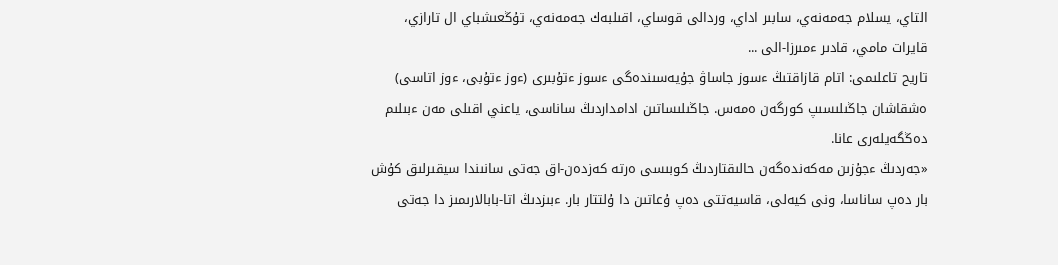التاي، يسلام جەمەنەي، سابىر اداي، وردالى قوساي، اقىلبەك جەمەنەي، تۇڭعىشباي ال تارازي، قايرات مامي، قادىر ءمىرزا-الى ...
تاريح تاعلىمى: اتام قازاقتىڭ ءسوز جاساۋ جۇيەسىندەگى ءسوز ءتۇبىرى (ءوز ءتۇبى، ءوز اتاسى) ەشقاشان جاڭىلىسىپ كورگەن ەمەس. جاڭىلىساتىن ادامداردىڭ ساناسى، ياعني اقىلى مەن ءبىلىم دەڭگەيلەرى عانا.
«جەردىڭ ءجۇزىن مەكەندەگەن حالىقتاردىڭ كوبىسى ەرتە كەزدەن-اق جەتى سانىندا سيقىرلىق كۇش بار دەپ ساناسا، ونى كيەلى، قاسيەتتى دەپ ۇعاتىن دا ۇلتتار بار. ءبىزدىڭ اتا-بابالارىمىز دا جەتى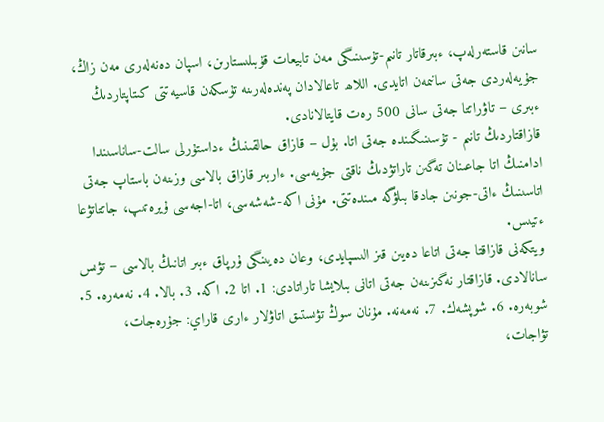سانىن قاستەرلەپ، ءبىرقاتار تانىم-تۇسىنىگى مەن تابيعات قۇبىلىستارىن، اسپان دەنەلەرى مەن زاڭ، جۇيەلەردى جەتى سانىمەن اتايدى. اللاھ تاعالادان پەندەلەرىنە تۇسكەن قاسيەتتى كىتاپتاردىڭ ءبىرى – تاۋراتتا جەتى سانى 500 رەت قايتالانادى.
قازاقتاردىڭ تانىم - تۇسىنىگىندە جەتى اتا. بۇل – قازاق حالقىنىڭ ءداستۇرلى سالت-ساناسىندا ادامنىڭ اتا جاعىنان تەگىن تاراتۋدىڭ ناقتى جۇيەسى. ءاربىر قازاق بالاسى وزىنەن باستاپ جەتى اتاسىنىڭ ءاتى-جونىن جادقا بىلۋگە مىندەتتى. مۇنى اكە-شەشەسى، اتا-اجەسى ۇيرەتىپ، جاتتاتۋعا ءتيىس.
ويتكەنى قازاقتا جەتى اتاعا دەيىن قىز الىسپايدى، وعان دەيىنگى ۇرپاق ءبىر اتانىڭ بالاسى – تۋىس سانالادى. قازاقتار نەگىزىنەن جەتى اتانى بىلايشا تاراتادى: 1. اتا 2. اكە. 3. بالا. 4. نەمەرە. 5. شوبەرە. 6. شوپشەك. 7. نەمەنە. مۇنان سوڭ تۋىستىق اتاۋلار ءارى قاراي: جۇرەجات، تۋاجات،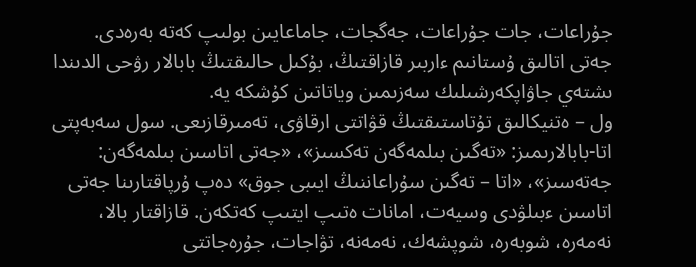جۇراعات، جات جۇراعات، جەگجات، جاماعايىن بولىپ كەتە بەرەدى. جەتى اتالىق ۇستانىم ءاربىر قازاقتىڭ، بۇكىل حالىقتىڭ بابالار رۋحى الدىندا ىشتەي جاۋاپكەرشىلىك سەزىمىن وياتاتىن كۇشكە يە.
ول – ەتنيكالىق تۇتاستىقتىڭ قۋاتتى ارقاۋى، تەمىرقازىعى. سول سەبەپتى اتا-بابالارىمىز: «تەگىن بىلمەگەن تەكسىز»، «جەتى اتاسىن بىلمەگەن: جەتەسىز»، «اتا – تەگىن سۇراعاننىڭ ايىبى جوق» دەپ ۇرپاقتارىنا جەتى اتاسىن ءبىلۋدى وسيەت، امانات ەتىپ ايتىپ كەتكەن. قازاقتار بالا، نەمەرە، شوبەرە، شوپشەك، نەمەنە، تۋاجات، جۇرەجاتتى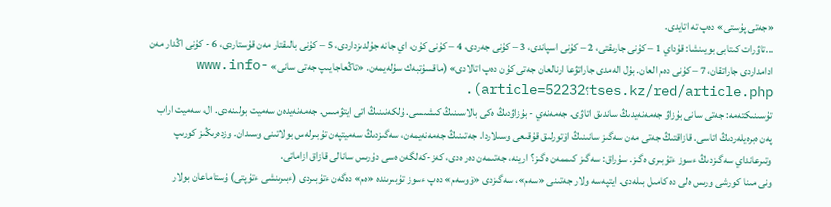«جەتى پۇستى» دەپ تە اتايدى.
...تاۋرات كىتابى بويىنشا: قۇداي 1 – كۇنى جارىقتى، 2 – كۇنى اسپاندى، 3 – كۇنى جەردى، 4 – كۇنى كۇن، اي جانە جۇلدىزداردى، 5 – كۇنى بالىقتار مەن قۇستاردى، 6 - كۇنى اڭدار مەن ادامداردى جاراتقان، 7 – كۇنى دەم العان. بۇل الەمدى جاراتۋعا ارنالعان جەتى كۇن دەپ اتالادى» (ماقسۇتبەك سۇلەيمەن. «تاڭعاجايىپ جەتى سانى» www.info-tses.kz/red/article.php؟article=52232).
تۇسىنىكتەمە: جەتى سانى بۇزاۋ جەمەنەيدىڭ ساندىق اتاۋى. جەمەنەي - بۇزاۋدىڭ ەكى بالاسىنىڭ كىشىسى. ۇلكەنىنىڭ اتى ايتۋمىس. جەمەنەيدەن سەميت بولىنەدى. ال، سەميت اراب پەن ەبرەيلەردىڭ اتاسى. قازاقتىڭ جەتى مەن سەگىز سانىنىڭ اۆتورلىق قۇقىعى وسىلاردا. جەتىنىڭ جەمەنەيمەن، سەگىزدىڭ سەميتپەن تۇبىرلەس بولاتىنى وسىدان. وزدەرىڭىز كورىپ وتىرعانداي سەگىزدىڭ ءسوز ءتۇبىرى ەگىز. سۇراق: سەگىز كىممەن ەگىز؟ ارينە، جەتىمەن دەر ەدى، كەز-كەلگەن ەسى دۇرىس سانالى قازاق ازاماتى.
ونى مىنا كورشى ورىس ەلى دە كامىل بىلەدى. ايتپەسە ولار جەتىنى «سەم»، سەگىزدى «ۆوسەم» دەپ ءسوز تۇبىرىندە «ەم» دەگەن ءتۇبىردى (ءبىرىنشى ءتۇپتى) ۇستاماعان بولار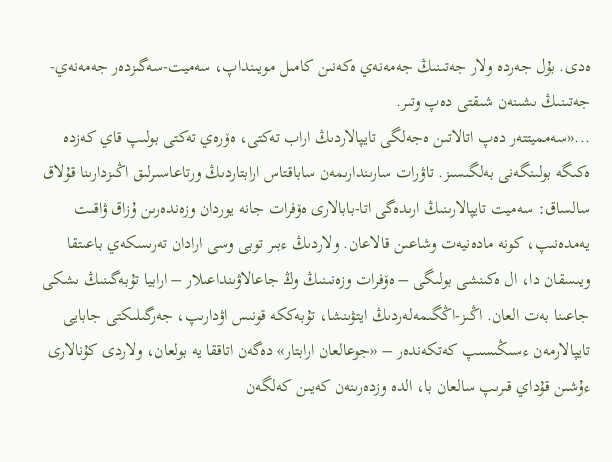ەدى. بۇل جەردە ولار جەتىنىڭ جەمەنەي ەكەنىن كامىل مويىنداپ، سەميت-سەگىزدەر جەمەنەي-جەتىنىڭ ىشىنەن شىقتى دەپ وتىر.
...«سەمميتتەر دەپ اتالاتىن ەجەلگى تايپالاردىڭ اراب تەكتى، ەۆرەي تەكتى بولىپ قاي كەزدە ەكىگە بولىنگەنى بەلگىسىز. تاۋرات سارىندارىمەن ساباقتاس ارابتاردىڭ ورتاعاسىرلىق اڭىزدارىنا قۇلاق سالساق: سەميت تايپالارىنىڭ ارىدەگى اتا-بابالارى ەۆفرات جانە يوردان وزەندەرىن ۇزاق ۋاقىت يەمدەنىپ، كونە مادەنيەت وشاعىن قالاعان. ولاردىڭ ءبىر توبى وسى ارادان تەرىسكەي باعىتقا ويىسقان دا، ال ەكىنشى بولىگى – ەۆفرات وزەنىنىڭ وڭ جاعالاۋىنداعىلار – ارابيا تۇبەگىنىڭ ىشكى جاعىنا بەت العان. اڭىز-اڭگىمەلەردىڭ ايتۋىنشا، تۇبەككە قونىس اۋدارىپ، جەرگىلىكتى جابايى تايپالارمەن ءسىڭىسىپ كەتكەندەر – «جوعالعان ارابتار» دەگەن اتاققا يە بولعان، ولاردى كۇنالارى ءۇشىن قۇداي قىرىپ سالعان با، الدە وزدەرىنەن كەيىن كەلگەن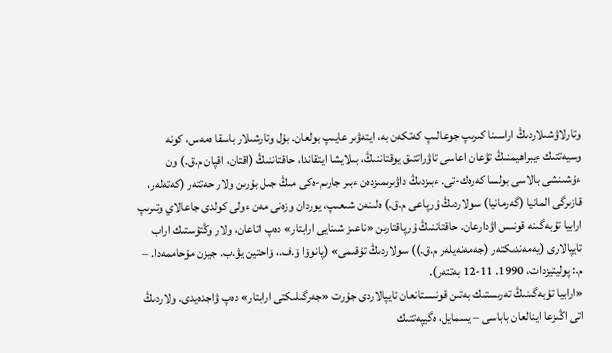وتارلاۋشىلاردىڭ اراسىنا كىرىپ جوعالىپ كەتكەن بە، ايتەۋىر عايىپ بولعان. بۇل وتارشىلار باسقا ەمەس، كونە وسيەتتىك ءيبراھيمنىڭ تۋعان اعاسى تاۋراتتىق يوقتاننىڭ، بىلايشا ايتقاندا، حاقتاننىڭ (اقتان، اقپان م.ق.) ون ءۇشىنشى بالاسى بولسا كەرەك-تى. ءبىزدىڭ داۋىرىمىزدەن ءبىر جارىم-ەكى مىڭ جىل بۇرىن ولار حەتتەر (كەتەلەر، قازىرگى المانيا (گەرمانيا) سولاردىڭ ۇرپاعى م.ق.) ەلىنەن شىعىپ، يوردان وزەنى مەن ءولى كولدى جاعالاي وتىرىپ ارابيا تۇبەگىنە قونىس اۋدارعان. حاقتاننىڭ ۇرپاقتارىن «ناعىز شىنايى ارابتار» دەپ اتاعان، ولار وڭتۇستىك اراب تايپالارى (يەمەندىكتەر (جەمەنەيلەر م.ق.)) سولاردىڭ تۇقىمى» (پانوۆا ۆ.ف.، ۆاحتين يۋ.ب. جيزن مۇحاممەدا. – م.: پوليتيزدات، 1990. 11-12 بەتتەر).
«ارابيا تۇبەگىنىڭ تەرىستىك بەتىن قونىستانعان تايپالاردى جۇرت «جەرگىلىكتى ارابتار» دەپ ۋاجدەيدى. ولاردىڭ اتى اڭىزعا اينالعان باباسى – يسمايل، ەگيپەتتىك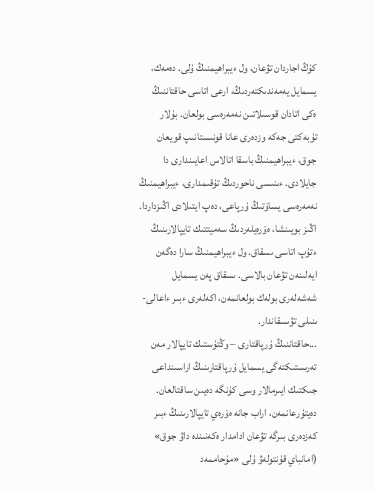كۇڭ اجاردان تۋعان، ول ءيبراھيمنىڭ ۇلى. دەمەك، يسمايل يەمەندىكتەردىڭ، ارعى اتاسى حاقتاننىڭ ەكى اتادان قوسىلاتىن نەمەرەسى بولعان. بۇلار تۇبەكتى جەكە وزدەرى عانا قونىستانىپ قويعان جوق، ءيبراھيمنىڭ باسقا اتالاس اعايىندارى دا جايلادى. ءىنىسى ناحوردىڭ تۇقىمدارى، ءيبراھيمنىڭ نەمەرەسى يساۆتىڭ ۇرپاعى، دەپ ايتىلادى اڭىزداردا.
اڭىز بويىنشا، ەۆرەيلەردىڭ سەميتتىك تايپالارىنىڭ ءتۇپ اتاسى ىسقاق. ول ءيبراھيمنىڭ سارا دەگەن ايەلىنەن تۋعان بالاسى. ىسقاق پەن يسمايل شەشەلەرى بولەك بولعانمەن، اكەلەرى ءبىر ءاعالى-ىنىلى تۋىسقاندار.
...حاقتاننىڭ ۇرپاقتارى – وڭتۇستىك تايپالار مەن تەرىستىكتەگى يسمايل ۇرپاقتارىنىڭ اراسىنداعى جىكتىك ايىرمالار وسى كۇنگە دەيىن ساقتالعان. دەيتۇرعانمەن، اراب جانە ەۆرەي تايپالارىنىڭ ءبىر كەزدەرى بىرگە تۋعان ادامدار ەكەنىندە داۋ جوق» (امانباي قۇنتولەۋ ۇلى «مۇحاممەد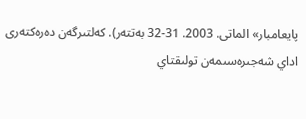پايعامبار» الماتى. 2003. 31-32 بەتتەر). كەلتىرگەن دەرەكتەرى اداي شەجىرەسىمەن تولىقتاي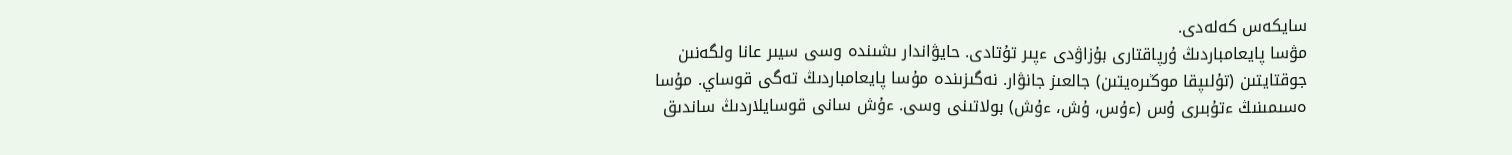سايكەس كەلەدى.
مۋسا پايعامباردىڭ ۇرپاقتارى بۇزاۋدى ءپىر تۇتادى. حايۋاندار ىشىندە وسى سيىر عانا ولگەنىن جوقتايتىن (تۇلىپقا موڭىرەيتىن) جالعىز جانۋار. نەگىزىندە مۇسا پايعامباردىڭ تەگى قوساي. مۇسا ەسىمىنىڭ ءتۇبىرى ۇس (ءۇس، ۇش، ءۇش) بولاتىنى وسى. ءۇش سانى قوسايلاردىڭ ساندىق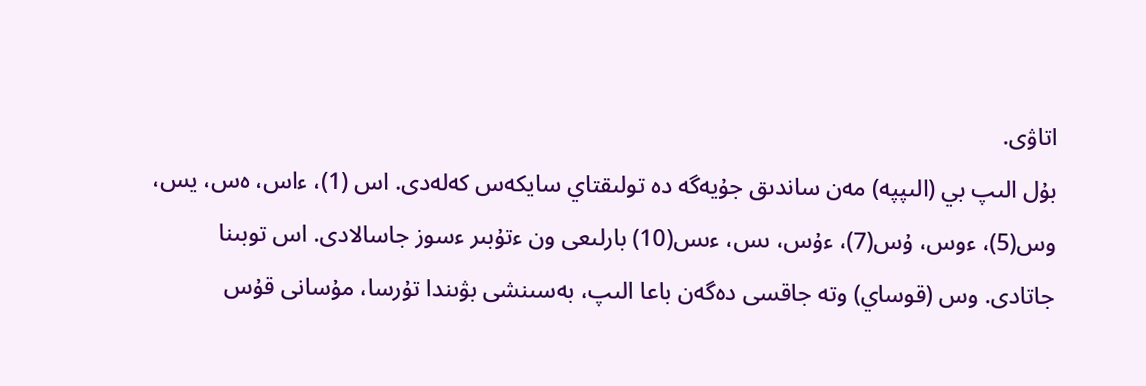اتاۋى.
بۇل الىپ بي (الىپپە) مەن ساندىق جۇيەگە دە تولىقتاي سايكەس كەلەدى. اس (1)، ءاس، ەس، يس، وس(5)، ءوس، ۇس(7)، ءۇس، ىس، ءىس(10) بارلىعى ون ءتۇبىر ءسوز جاسالادى. اس توبىنا جاتادى. وس (قوساي) وتە جاقسى دەگەن باعا الىپ، بەسىنشى بۋىندا تۇرسا، مۇسانى قۇس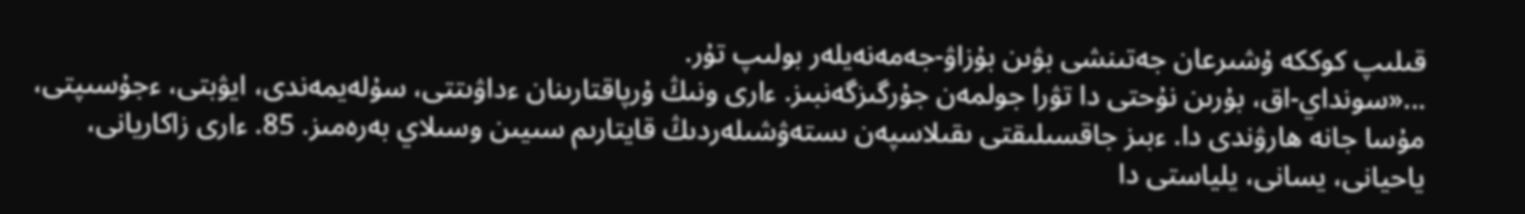قىلىپ كوككە ۇشىرعان جەتىنشى بۋىن بۇزاۋ-جەمەنەيلەر بولىپ تۇر.
...«سونداي-اق، بۇرىن نۇحتى دا تۋرا جولمەن جۇرگىزگەنبىز. ءارى ونىڭ ۇرپاقتارىنان ءداۋىتتى، سۇلەيمەندى، ايۋبتى، ءجۇسىپتى، مۇسا جانە ھارۋندى دا. ءبىز جاقسىلىقتى ىقىلاسپەن ىستەۋشىلەردىڭ قايتارىم سىيىن وسىلاي بەرەمىز. 85. ءارى زاكاريانى، ياحيانى، يسانى، يلياستى دا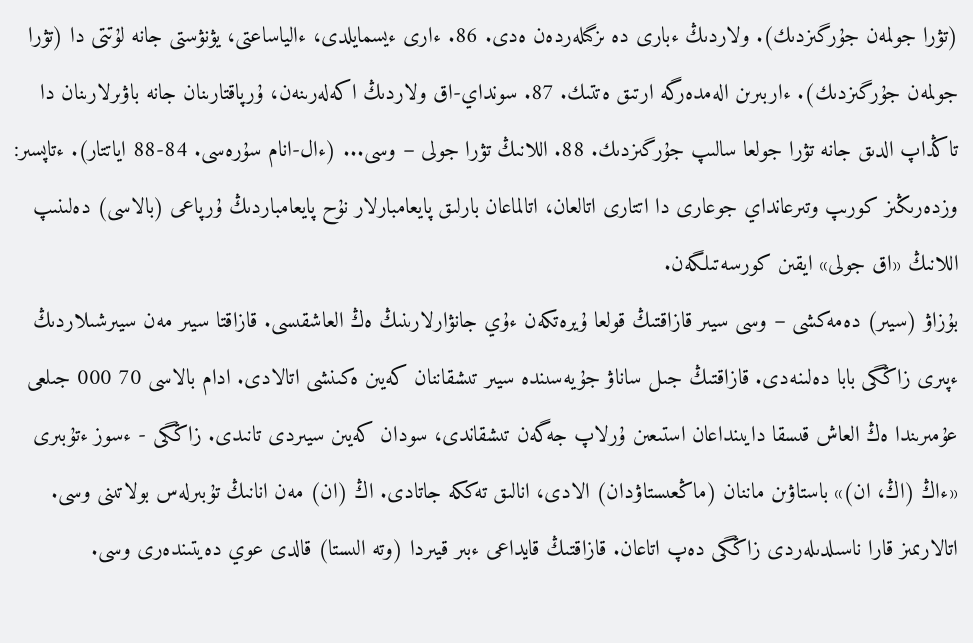(تۋرا جولمەن جۇرگىزدىك). ولاردىڭ ءبارى دە ىزگىلەردەن ەدى. 86. ءارى ءيسمايلدى، ءالياساعتى، يۋنۋستى جانە لۇتتى دا (تۋرا جولمەن جۇرگىزدىك). ءاربىرىن الەمدەرگە ارتىق ەتتىك. 87. سونداي-اق ولاردىڭ اكەلەرىنەن، ۇرپاقتارىنان جانە باۋىرلارىنان دا تاڭداپ الدىق جانە تۋرا جولعا سالىپ جۇرگىزدىك. 88. اللانىڭ تۋرا جولى – وسى... (ءال-انام سۇرەسى. 84-88 اياتتار). ءتاپسىر: وزدەرىڭىز كورىپ وتىرعانداي جوعارى دا اتتارى اتالعان، اتالماعان بارلىق پايعامبارلار نۇح پايعامباردىڭ ۇرپاعى (بالاسى) دەلىنىپ اللانىڭ «اق جولى» ايقىن كورسەتىلگەن.
بۇزاۋ (سيىر) دەمەكشى – وسى سيىر قازاقتىڭ قولعا ۇيرەتكەن ءۇي جانۋارلارىنىڭ ەڭ العاشقىسى. قازاقتا سيىر مەن سيىرشىلاردىڭ ءپىرى زاڭگى بابا دەلىنەدى. قازاقتىڭ جىل ساناۋ جۇيەسىندە سيىر تىشقاننان كەيىن ەكىنشى اتالادى. ادام بالاسى 70 000 جىلعى عۇمىرىندا ەڭ العاش قىسقا دايىنداعان استىعىن ۇرلاپ جەگەن تىشقاندى، سودان كەيىن سيىردى تانىدى. زاڭگى - ءسوز ءتۇبىرى «ءاڭ (اڭ، ان)» باستاۋىن ماننان (ماڭعىستاۋدان) الادى، انالىق تەككە جاتادى. اڭ (ان) مەن انانىڭ تۇبىرلەس بولاتىنى وسى. اتالارىمىز قارا ناسىلدىلەردى زاڭگى دەپ اتاعان. قازاقتىڭ قايداعى ءبىر قيىردا (وتە الىستا) قالدى عوي دەيتىندەرى وسى.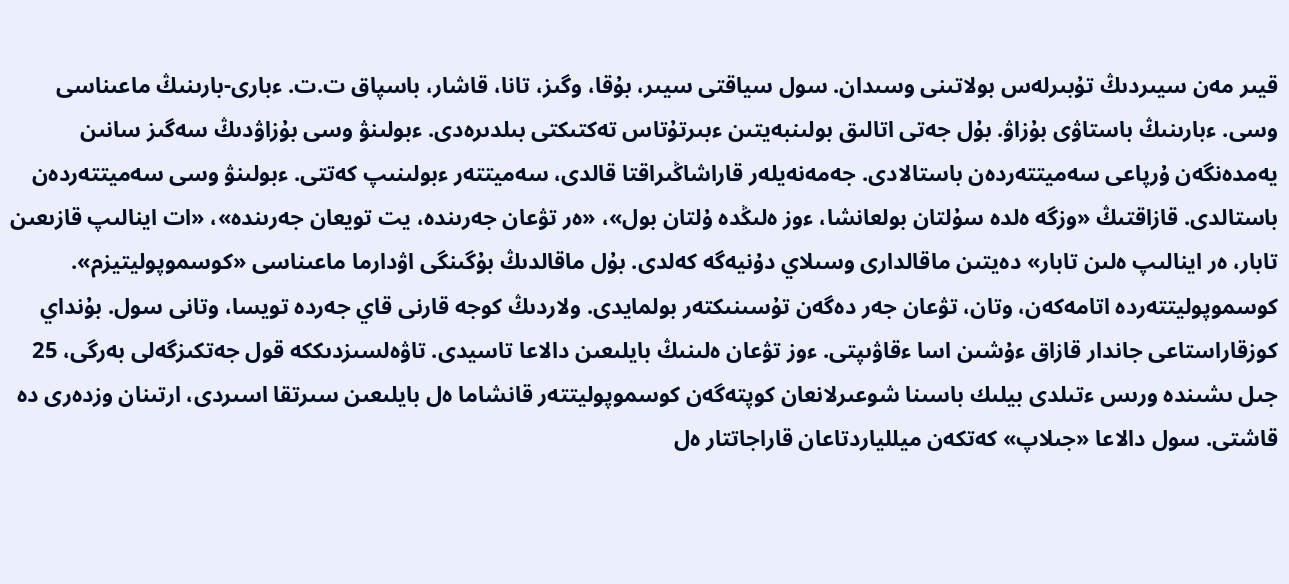قيىر مەن سيىردىڭ تۇبىرلەس بولاتىنى وسىدان. سول سياقتى سيىر، بۇقا، وگىز، تانا، قاشار، باسپاق ت.ت. ءبارى-بارىنىڭ ماعىناسى وسى. ءبارىنىڭ باستاۋى بۇزاۋ. بۇل جەتى اتالىق بولىنبەيتىن ءبىرتۇتاس تەكتىكتى بىلدىرەدى. ءبولىنۋ وسى بۇزاۋدىڭ سەگىز سانىن يەمدەنگەن ۇرپاعى سەميتتەردەن باستالادى. جەمەنەيلەر قاراشاڭىراقتا قالدى، سەميتتەر ءبولىنىپ كەتتى. ءبولىنۋ وسى سەميتتەردەن باستالدى. قازاقتىڭ «وزگە ەلدە سۇلتان بولعانشا، ءوز ەلىڭدە ۇلتان بول»، «ەر تۋعان جەرىندە، يت تويعان جەرىندە»، «ات اينالىپ قازىعىن تابار، ەر اينالىپ ەلىن تابار» دەيتىن ماقالدارى وسىلاي دۇنيەگە كەلدى. بۇل ماقالدىڭ بۇگىنگى اۋدارما ماعىناسى «كوسموپوليتيزم». كوسموپوليتتەردە اتامەكەن، وتان، تۋعان جەر دەگەن تۇسىنىكتەر بولمايدى. ولاردىڭ كوجە قارنى قاي جەردە تويسا، وتانى سول. بۇنداي كوزقاراستاعى جاندار قازاق ءۇشىن اسا ءقاۋىپتى. ءوز تۋعان ەلىنىڭ بايلىعىن دالاعا تاسيدى. تاۋەلسىزدىككە قول جەتكىزگەلى بەرگى، 25 جىل ىشىندە ورىس ءتىلدى بيلىك باسىنا شوعىرلانعان كوپتەگەن كوسموپوليتتەر قانشاما ەل بايلىعىن سىرتقا اسىردى، ارتىنان وزدەرى دە قاشتى. سول دالاعا «جىلاپ» كەتكەن ميللياردتاعان قاراجاتتار ەل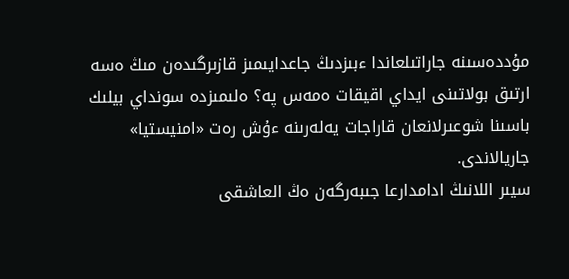مۇددەسىنە جاراتىلعاندا ءبىزدىڭ جاعدايىمىز قازىرگىدەن مىڭ ەسە ارتىق بولاتىنى ايداي اقيقات ەمەس پە؟ ەلىمىزدە سونداي بيلىك باسىنا شوعىرلانعان قاراجات يەلەرىنە ءۇش رەت «امنيستيا» جاريالاندى.
سيىر اللانىڭ ادامدارعا جىبەرگەن ەڭ العاشقى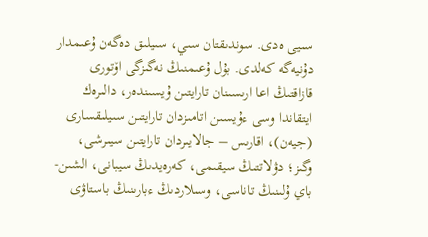سىيى ەدى. سوندىقتان سىي، سىيلىق دەگەن ۇعىمدار دۇنيەگە كەلدى. بۇل ۇعىمنىڭ نەگىزگى اۆتورى قازاقتىڭ اعا ارىسىنان تارايتىن ۇيسىندەر، دالىرەك ايتقاندا وسى ءۇيسىن اتامىزدان تارايتىن سىيلىقسارى (جيەن)، اقارىس – جالايىردان تارايتىن سيىرشى، وگىز؛ دۋلاتتىڭ سيقىمى، كەرەيدىڭ سيبانى، الشىن-باي ۇلىنىڭ تاناسى، وسىلاردىڭ ءبارىنىڭ باستاۋى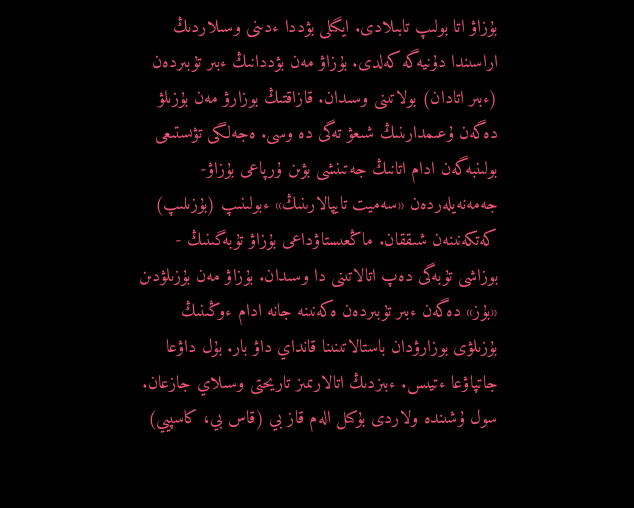بۇزاۋ اتا بولىپ تابىلادى. ايگىلى بۋددا ءدىنى وسىلاردىڭ اراسىندا دۇنيەگە كەلدى. بۇزاۋ مەن بۋددانىڭ ءبىر تۇبىردەن (ءبىر اتادان) بولاتىنى وسىدان. قازاقتىڭ بوزارۋ مەن بۇزىلۋ دەگەن ۇعىمدارىنىڭ شىعۋ تەگى دە وسى. ەجەلگى تۋىستىعى بولىنبەگەن ادام اتانىڭ جەتىنشى بۋىن ۇرپاعى بۇزاۋ-جەمەنەيلەردەن «سەميت تايپالارىنىڭ» ءبولىنىپ (بۇزىلىپ) كەتكەنىنەن شىققان. ماڭعىستاۋداعى بۇزاۋ تۇبەگىنىڭ - بوزاشى تۇبەگى دەپ اتالاتىنى دا وسىدان. بۇزاۋ مەن بۇزىلۋدىن «بۇز» دەگەن ءبىر تۇبىردەن ەكەنىنە جانە ادام ءوڭىنىڭ بۇزىلۋى بوزارۋدان باستالاتىنىنا قانداي داۋ بار. بۇل داۋعا جاتپاۋعا ءتيىس. ءبىزدىڭ اتالارىمىز تاريحتى وسىلاي جازعان. سول ۇشىندە ولاردى بۇكىل الەم قاز بي (قاس بي، كاسپيي)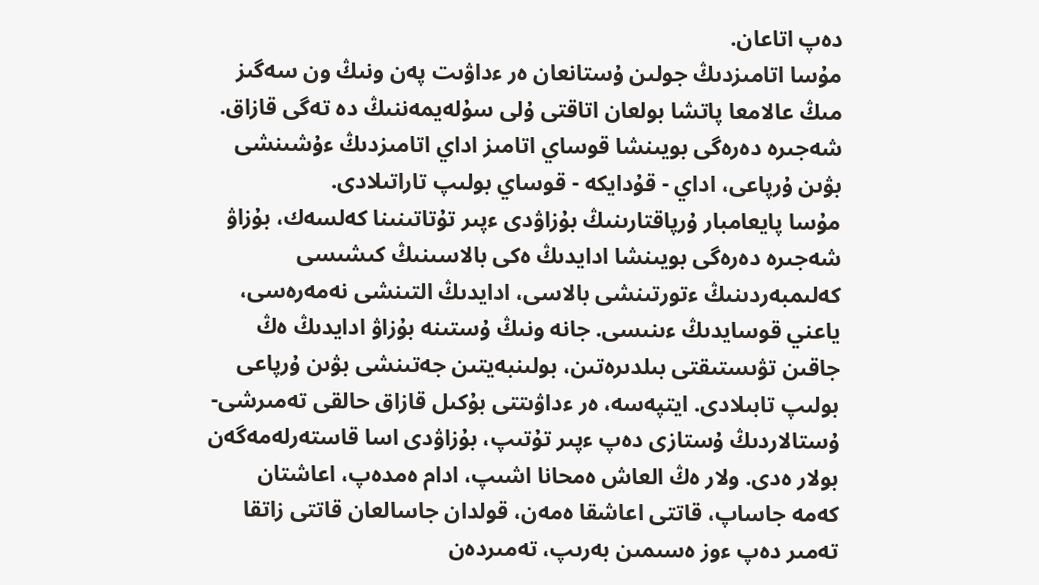دەپ اتاعان.
مۇسا اتامىزدىڭ جولىن ۇستانعان ەر ءداۋىت پەن ونىڭ ون سەگىز مىڭ عالامعا پاتشا بولعان اتاقتى ۇلى سۇلەيمەننىڭ دە تەگى قازاق. شەجىرە دەرەگى بويىنشا قوساي اتامىز اداي اتامىزدىڭ ءۇشىنشى بۋىن ۇرپاعى، اداي - قۇدايكە - قوساي بولىپ تاراتىلادى.
مۇسا پايعامبار ۇرپاقتارىنىڭ بۇزاۋدى ءپىر تۇتاتىنىنا كەلسەك، بۇزاۋ شەجىرە دەرەگى بويىنشا ادايدىڭ ەكى بالاسىنىڭ كىشىسى كەلىمبەردىنىڭ ءتورتىنشى بالاسى، ادايدىڭ التىنشى نەمەرەسى، ياعني قوسايدىڭ ءىنىسى. جانە ونىڭ ۇستىنە بۇزاۋ ادايدىڭ ەڭ جاقىن تۋىستىقتى بىلدىرەتىن، بولىنبەيتىن جەتىنشى بۋىن ۇرپاعى بولىپ تابىلادى. ايتپەسە، ەر ءداۋىتتى بۇكىل قازاق حالقى تەمىرشى-ۇستالاردىڭ ۇستازى دەپ ءپىر تۇتىپ، بۇزاۋدى اسا قاستەرلەمەگەن بولار ەدى. ولار ەڭ العاش ەمحانا اشىپ، ادام ەمدەپ، اعاشتان كەمە جاساپ، قاتتى اعاشقا ەمەن، قولدان جاسالعان قاتتى زاتقا تەمىر دەپ ءوز ەسىمىن بەرىپ، تەمىردەن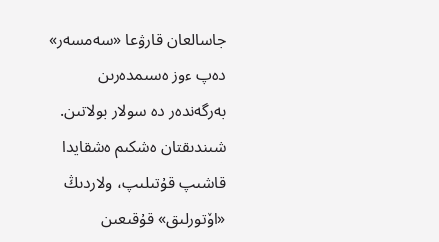جاسالعان قارۋعا «سەمسەر» دەپ ءوز ەسىمدەرىن بەرگەندەر دە سولار بولاتىن. شىندىقتان ەشكىم ەشقايدا قاشىپ قۇتىلىپ، ولاردىڭ «اۆتورلىق» قۇقىعىن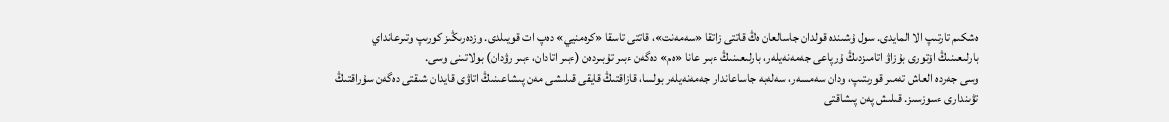ەشكىم تارتىپ الا المايدى. سول ۇشىندە قولدان جاسالعان ەڭ قاتتى زاتقا «سەمەنت»، قاتتى تاسقا «كرەمنيي» دەپ ات قويىلدى. وزدەرىڭىز كورىپ وتىرعانداي بارلىعىنىڭ اۆتورى بۇزاۋ اتامىزدىڭ ۇرپاعى جەمەنەيلەر، بارلىعىنىڭ ءبىر عانا «ەم» دەگەن ءبىر تۇبىردەن (ءبىر اتادان، ءبىر رۋدان) بولاتىنى وسى.
وسى جەردە العاش تەمىر قورىتىپ، ودان سەمسەر، سەلەبە جاساعاندار جەمەنەيلەر بولسا، قازاقتىڭ قايقى قىلىشى مەن پىشاعىنىڭ اتاۋى قايدان شىقتى دەگەن سۇراقتىڭ تۋىندارى ءسوزسىز. قىلىش پەن پىشاقتى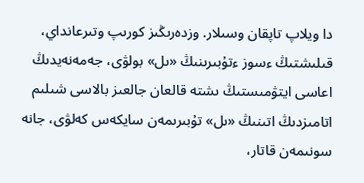دا ويلاپ تاپقان وسىلار. وزدەرىڭىز كورىپ وتىرعانداي، قىلىشتىڭ ءسوز ءتۇبىرىنىڭ «ىل» بولۋى، جەمەنەيدىڭ اعاسى ايتۋمىستىڭ ىشتە قالعان جالعىز بالاسى شىلىم اتامىزدىڭ اتىنىڭ «ىل» تۇبىرىمەن سايكەس كەلۋى، جانە سونىمەن قاتار،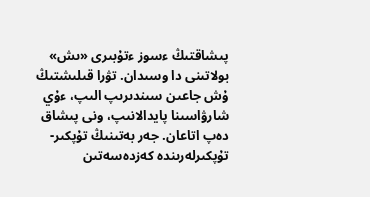پىشاقتىڭ ءسوز ءتۇبىرى «ىش» بولاتىنى دا وسىدان. تۋرا قىلىشتىڭ ۇش جاعىن سىندىرىپ الىپ، ءۇي شارۋاسىنا پايدالانىپ، ونى پىشاق دەپ اتاعان. جەر بەتىنىڭ تۇپكىر-تۇپكىرلەرىندە كەزدەسەتىن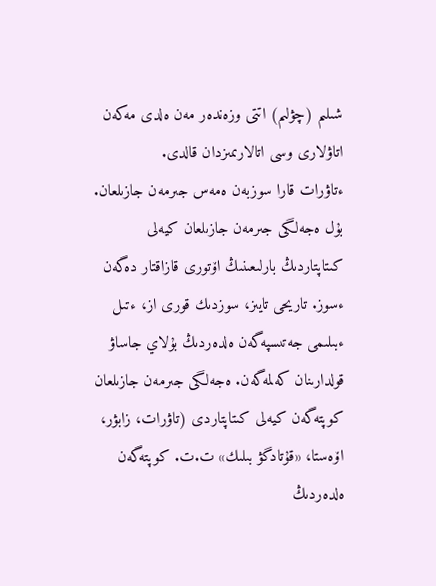شىلىم (چۋلىم) اتتى وزەندەر مەن ەلدى مەكەن اتاۋلارى وسى اتالارىمىزدان قالدى.
ءتاۋرات قارا سوزبەن ەمەس جىرمەن جازىلعان. بۇل ەجەلگى جىرمەن جازىلعان كيەلى كىتاپتاردىڭ بارلىعىنىڭ اۆتورى قازاقتار دەگەن ءسوز. تاريحى تايىز، سوزدىك قورى از، ءتىل ءبىلىمى جەتىسپەگەن ەلدەردىڭ بۇلاي جاساۋ قولدارىنان كەلمەگەن. ەجەلگى جىرمەن جازىلعان كوپتەگەن كيەلى كىتاپتاردى (تاۋرات، زابۋر، اۆەستا، «قۇتادگۋ بىلىك» ت.ت. كوپتەگەن ەلدەردىڭ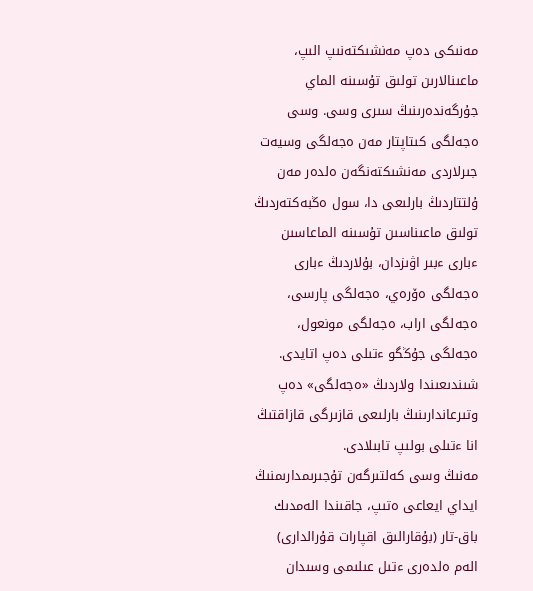مەنىكى دەپ مەنشىكتەنىپ الىپ، ماعىنالارىن تولىق تۇسىنە الماي جۇرگەندەرىنىڭ سىرى وسى. وسى ەجەلگى كىتاپتار مەن ەجەلگى وسيەت جىرلاردى مەنشىكتەنگەن ەلدەر مەن ۇلتتاردىڭ بارلىعى دا، سول ەڭبەكتەردىڭ تولىق ماعىناسىن تۇسىنە الماعاسىن ءبارى ءبىر اۋىزدان، بۇلاردىڭ ءبارى ەجەلگى ەۆرەي، ەجەلگى پارسى، ەجەلگى اراب، ەجەلگى مونعول، ەجەلگى جۇڭگو ءتىلى دەپ اتايدى. شىندىعىندا ولاردىڭ «ەجەلگى» دەپ وتىرعاندارىنىڭ بارلىعى قازىرگى قازاقتىڭ انا ءتىلى بولىپ تابىلادى.
مەنىڭ وسى كەلتىرگەن تۇجىرىمدارىمنىڭ ايداي ايعاعى ەتىپ، جاقىندا الەمدىك باق-تار (بۇقارالىق اقپارات قۇرالدارى) الەم ەلدەرى ءتىل عىلىمى وسىدان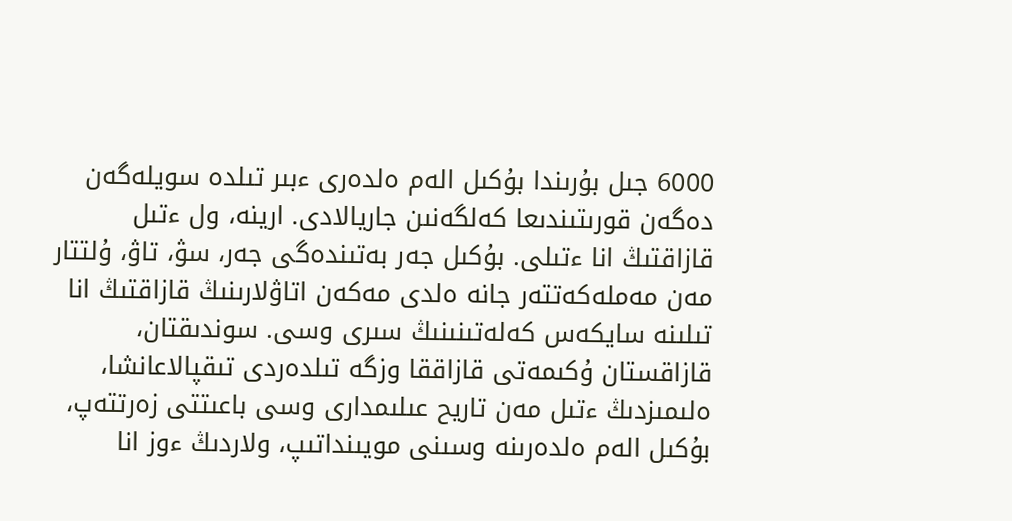6000 جىل بۇرىندا بۇكىل الەم ەلدەرى ءبىر تىلدە سويلەگەن دەگەن قورىتىندىعا كەلگەنىن جاريالادى. ارينە، ول ءتىل قازاقتىڭ انا ءتىلى. بۇكىل جەر بەتىندەگى جەر، سۋ، تاۋ، ۇلتتار مەن مەملەكەتتەر جانە ەلدى مەكەن اتاۋلارىنىڭ قازاقتىڭ انا تىلىنە سايكەس كەلەتىنىنىڭ سىرى وسى. سوندىقتان، قازاقستان ۇكىمەتى قازاققا وزگە تىلدەردى تىقپالاعانشا، ەلىمىزدىڭ ءتىل مەن تاريح عىلىمدارى وسى باعىتتى زەرتتەپ، بۇكىل الەم ەلدەرىنە وسىنى مويىنداتىپ، ولاردىڭ ءوز انا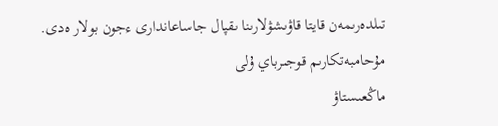تىلدەرىمەن قايتا قاۋىشۋلارىنا ىقپال جاساعاندارى ءجون بولار ەدى.
مۇحامبەتكارىم قوجىرباي ۇلى
ماڭعىستاۋ